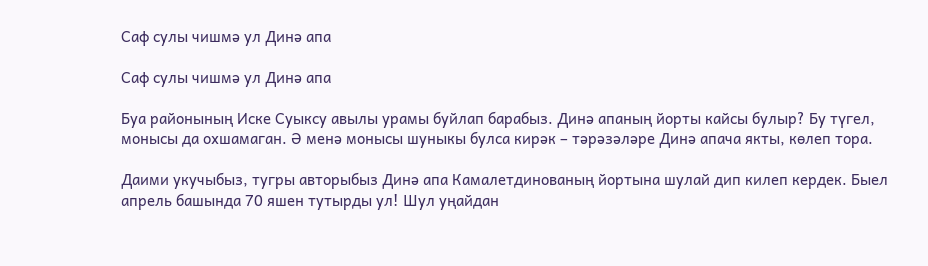Саф сулы чишмә ул Динә апа

Саф сулы чишмә ул Динә апа

Буа районының Иске Суыксу авылы урамы буйлап барабыз. Динә апаның йорты кайсы булыр? Бу түгел, монысы да охшамаган. Ә менә монысы шуныкы булса кирәк – тәрәзәләре Динә апача якты, көлеп тора.

Даими укучыбыз, тугры авторыбыз Динә апа Камалетдинованың йортына шулай дип килеп кердек. Быел апрель башында 70 яшен тутырды ул! Шул уңайдан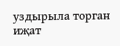уздырыла торган иҗат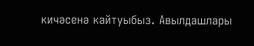кичәсенә кайтуыбыз. Авылдашлары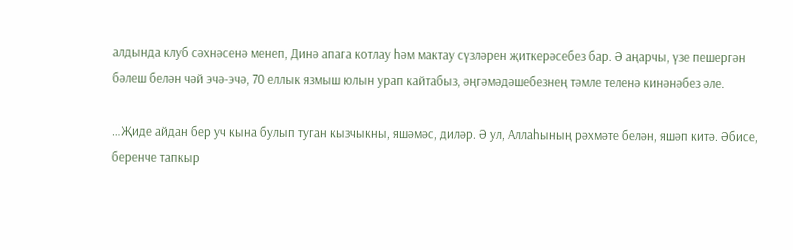алдында клуб сәхнәсенә менеп, Динә апага котлау һәм мактау сүзләрен җиткерәсебез бар. Ә аңарчы, үзе пешергән бәлеш белән чәй эчә-эчә, 70 еллык язмыш юлын урап кайтабыз, әңгәмәдәшебезнең тәмле теленә кинәнәбез әле.

…Җиде айдан бер уч кына булып туган кызчыкны, яшәмәс, диләр. Ә ул, Аллаһының рәхмәте белән, яшәп китә. Әбисе, беренче тапкыр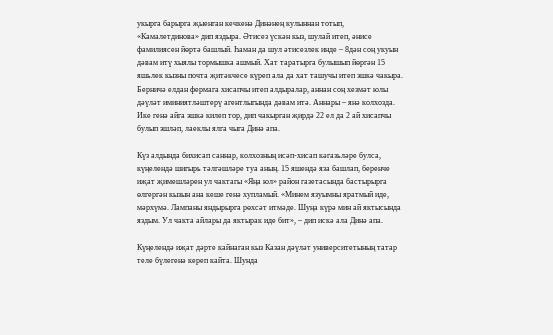укырга барырга җыенган кечкенә Динәнең кулыннан тотып, «Камалетдинова» дип яздыра. Әтисез үскән кыз, шулай итеп, әнисе фамилиясен йөртә башлый. Һаман да шул әтисезлек инде – 8дән соң укуын дәвам итү хыялы тормышка ашмый. Хат таратырга булышып йөргән 15 яшьлек кызны почта җитәкчесе күреп ала да хат ташучы итеп эшкә чакыра. Берничә елдан фермага хисапчы итеп алдыралар, аннан соң хезмәт юлы дәүләт иминиятләштерү агентлыгында дәвам итә. Аннары – янә колхозда. Ике генә айга эшкә килеп тор, дип чакырган җирдә 22 ел да 2 ай хисапчы булып эшләп, лаеклы ялга чыга Динә апа.

Күз алдында бихисап саннар, колхозның исәп-хисап кәгазьләре булса, күңелендә шигырь тәлгәшләре туа аның. 15 яшендә яза башлап, беренче иҗат җимешләрен ул чактагы «Яңа юл» район газетасында бастырырга өлгергән кызын ана кеше генә хупламый. «Минем язуымны яратмый иде, мәрхүмә. Лампаны яндырырга рөхсәт итмәде. Шуңа күрә мин ай яктысында яздым. Ул чакта айлары да яктырак иде бит», – дип искә ала Динә апа.

Күңелендә иҗат дәрте кайнаган кыз Казан дәүләт университетының татар теле бүлегенә кереп кайта. Шунда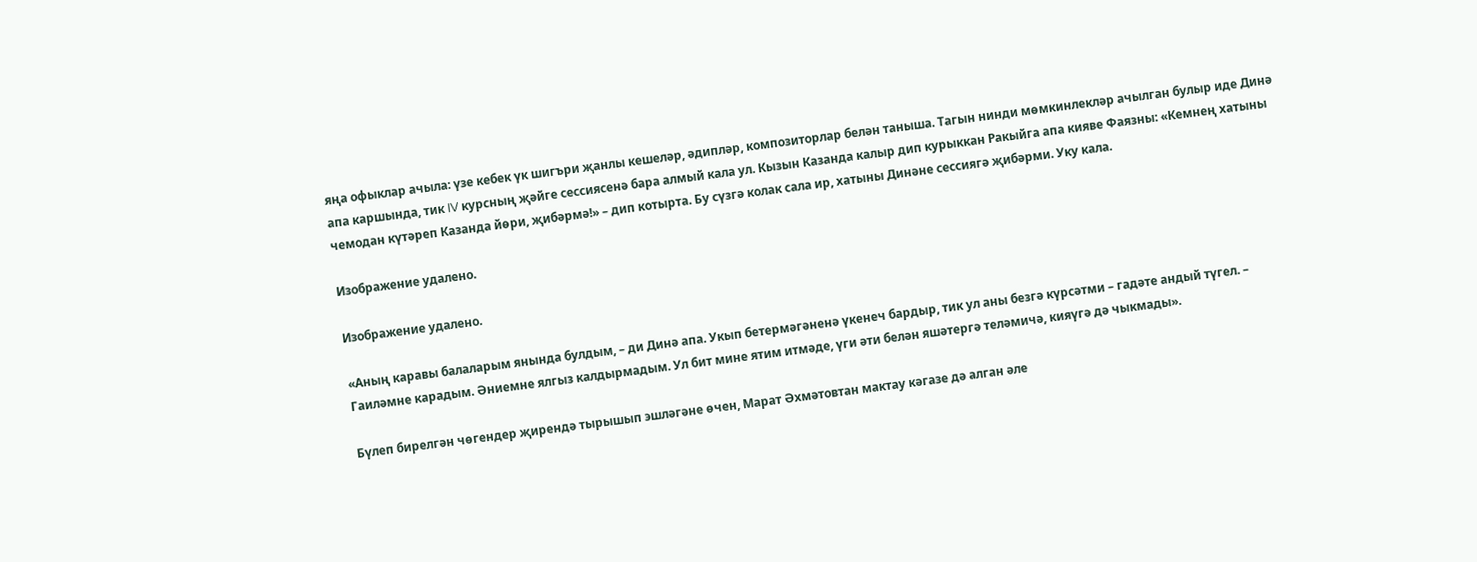яңа офыклар ачыла: үзе кебек үк шигъри җанлы кешеләр, әдипләр, композиторлар белән таныша. Тагын нинди мөмкинлекләр ачылган булыр иде Динә апа каршында, тик IV курсның җәйге сессиясенә бара алмый кала ул. Кызын Казанда калыр дип курыккан Ракыйга апа кияве Фаязны: «Кемнең хатыны чемодан күтәреп Казанда йөри, җибәрмә!» – дип котырта. Бу сүзгә колак сала ир, хатыны Динәне сессиягә җибәрми. Уку кала.

Изображение удалено.

Изображение удалено.

«Аның каравы балаларым янында булдым, – ди Динә апа. Укып бетермәгәненә үкенеч бардыр, тик ул аны безгә күрсәтми – гадәте андый түгел. – Гаиләмне карадым. Әниемне ялгыз калдырмадым. Ул бит мине ятим итмәде, үги әти белән яшәтергә теләмичә, кияүгә дә чыкмады».

Бүлеп бирелгән чөгендер җирендә тырышып эшләгәне өчен, Марат Әхмәтовтан мактау кәгазе дә алган әле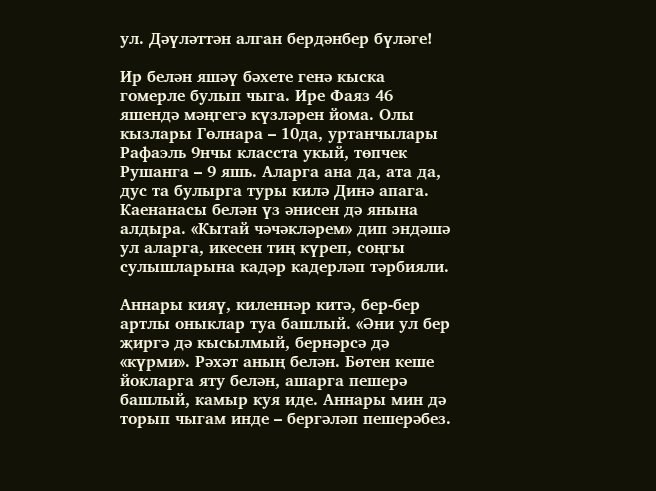ул. Дәүләттән алган бердәнбер бүләге!

Ир белән яшәү бәхете генә кыска гомерле булып чыга. Ире Фаяз 46 яшендә мәңгегә күзләрен йома. Олы кызлары Гөлнара – 10да, уртанчылары Рафаэль 9нчы класста укый, төпчек Рушанга – 9 яшь. Аларга ана да, ата да, дус та булырга туры килә Динә апага. Каенанасы белән үз әнисен дә янына алдыра. «Кытай чәчәкләрем» дип эндәшә ул аларга, икесен тиң күреп, соңгы сулышларына кадәр кадерләп тәрбияли.

Аннары кияү, киленнәр китә, бер-бер артлы оныклар туа башлый. «Әни ул бер җиргә дә кысылмый, бернәрсә дә «күрми». Рәхәт аның белән. Бөтен кеше йокларга яту белән, ашарга пешерә башлый, камыр куя иде. Аннары мин дә торып чыгам инде – бергәләп пешерәбез.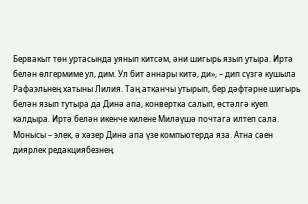Бервакыт төн уртасында уянып китсәм, әни шигырь язып утыра. Иртә белән өлгермиме ул, дим. Ул бит аннары китә, ди», – дип сүзгә кушыла Рафаэльнең хатыны Лилия. Таң атканчы утырып, бер дәфтәрне шигырь белән язып тутыра да Динә апа, конвертка салып, өстәлгә куеп калдыра. Иртә белән икенче килене Миләүшә почтага илтеп сала. Монысы – элек, ә хәзер Динә апа үзе компьютерда яза. Атна саен диярлек редакциябезнең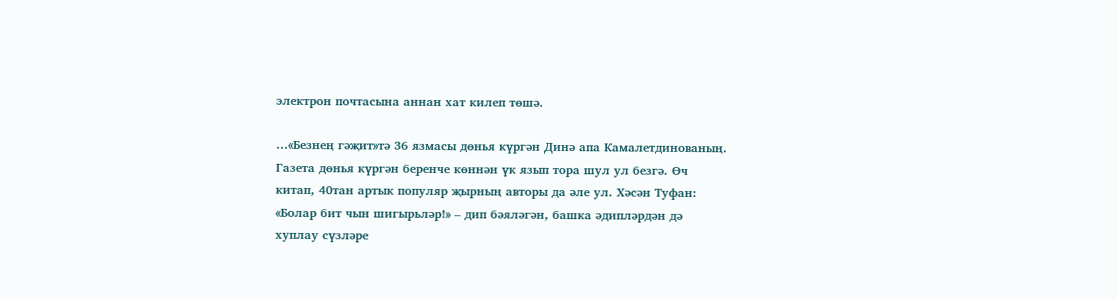электрон почтасына аннан хат килеп төшә.

…«Безнең гәҗит»тә 36 язмасы дөнья күргән Динә апа Камалетдинованың. Газета дөнья күргән беренче көннән үк язып тора шул ул безгә. Өч китап, 40тан артык популяр җырның авторы да әле ул. Хәсән Туфан: «Болар бит чын шигырьләр!» – дип бәяләгән, башка әдипләрдән дә хуплау сүзләре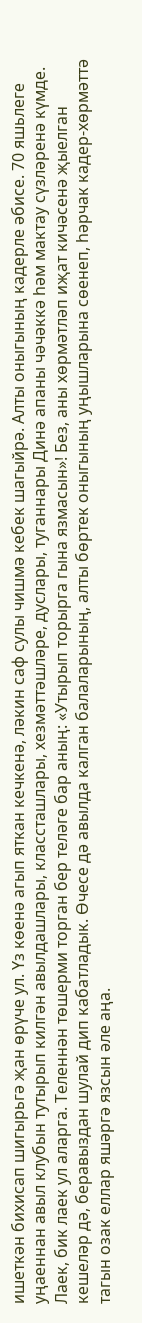ишеткән бихисап шигырьгә җан өрүче ул. Үз көенә агып яткан кечкенә, ләкин саф сулы чишмә кебек шагыйрә. Алты оныгының кадерле әбисе. 70 яшьлеге уңаеннан авыл клубын тутырып килгән авылдашлары, классташлары, хезмәттәшләре, дуслары, туганнары Динә апаны чәчәккә һәм мактау сүзләренә күмде. Лаек, бик лаек ул аларга. Теленнән төшерми торган бер теләге бар аның: «Утырып торырга гына язмасын»! Без, аны хөрмәтләп иҗат кичәсенә җыелган кешеләр дә, беравыздан шулай дип кабатладык. Өчесе дә авылда калган балаларының, алты бөртек оныгының уңышларына сөенеп, һәрчак кадер-хөрмәттә тагын озак еллар яшәргә язсын әле аңа.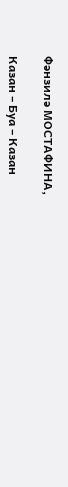Фәнзилә МОСТАФИНА,

Казан – Буа – Казан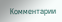Комментарии